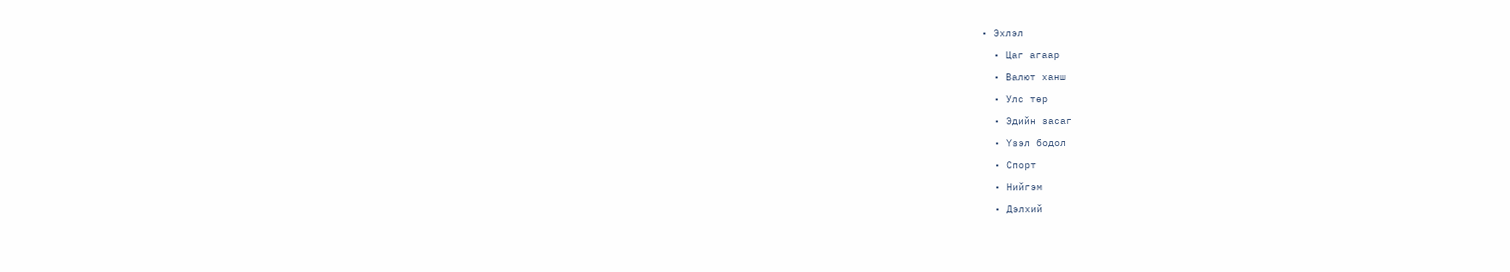• Эхлэл
  • Цаг агаар
  • Валют ханш
  • Улс төр
  • Эдийн засаг
  • Үзэл бодол
  • Спорт
  • Нийгэм
  • Дэлхий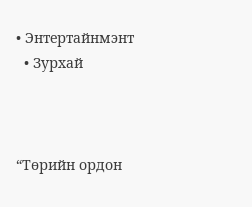• Энтертайнмэнт
  • Зурхай



“Төрийн ордон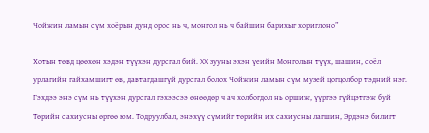Чойжин ламын сүм хоёрын дунд орос нь ч, монгол нь ч байшин барихыг хориглоно”

Хотын төвд цөөхөн хэдэн түүхэн дурсгал бий. XX зууны эхэн үеийн Монголын түүх, шашин, соёл урлагийн гайхамшигт өв, давтагдашгүй дурсгал болох Чойжин ламын сүм музей цогцолбор тэдний нэг. Гэхдээ энэ сүм нь түүхэн дурсгал гэхээсээ өнөөдөр ч ач холбогдол нь оршиж, үүргээ гүйцэтгэж буй Төрийн сахиусны өргөө юм. Тодруулбал, энэхүү сүмийг төрийн их сахиусны лагшин, Эрдэнэ билигт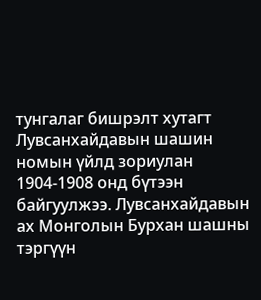тунгалаг бишрэлт хутагт Лувсанхайдавын шашин номын үйлд зориулан 1904-1908 онд бүтээн байгуулжээ. Лувсанхайдавын ах Монголын Бурхан шашны тэргүүн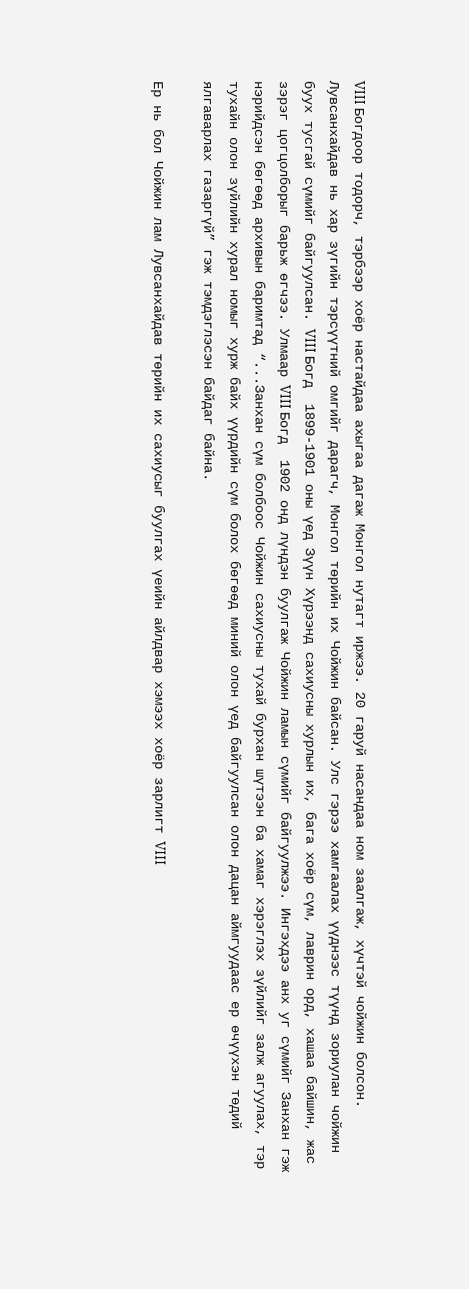VIII Богдоор тодорч, тэрбээр хоёр настайдаа ахыгаа дагаж Монгол нутагт иржээ. 20 гаруй насандаа ном заалгаж, хүчтэй чойжин болсон. Лувсанхайдав нь хар зүгийн тэрсүүтний омгийг дарагч, Монгол төрийн их Чойжин байсан. Улс гэрээ хамгаалах үүднээс түүнд зориулан чойжин буух тусгай сүмийг байгуулсан. VIII Богд  1899-1901 оны үед Зүүн Хүрээнд сахиусны хурлын их, бага хоёр сүм, лаврин орд, хашаа байшин, жас зэрэг цогцолборыг барьж өгчээ. Улмаар VIII Богд  1902 онд лүндэн буулгаж Чойжин ламын сүмийг байгуулжээ. Ингэхдээ анх уг сүмийг Занхан гэж нэрийдсэн бөгөөд архивын баримтад “...Занхан сүм болбоос Чойжин сахиусны тухай бурхан шүтээн ба хамаг хэрэглэх зүйлийг залж агуулах, тэр тухайн олон зүйлийн хурал номыг хурж байх үүрдийн сүм болох бөгөөд миний олон үед байгуулсан олон дацан аймгуудаас ер өчүүхэн төдий ялгаварлах газаргүй” гэж тэмдэглэсэн байдаг байна.

Ер нь бол Чойжин лам Лувсанхайдав төрийн их сахиусыг буулгах үеийн айлдвар хэмээх хоёр зарлигт VIII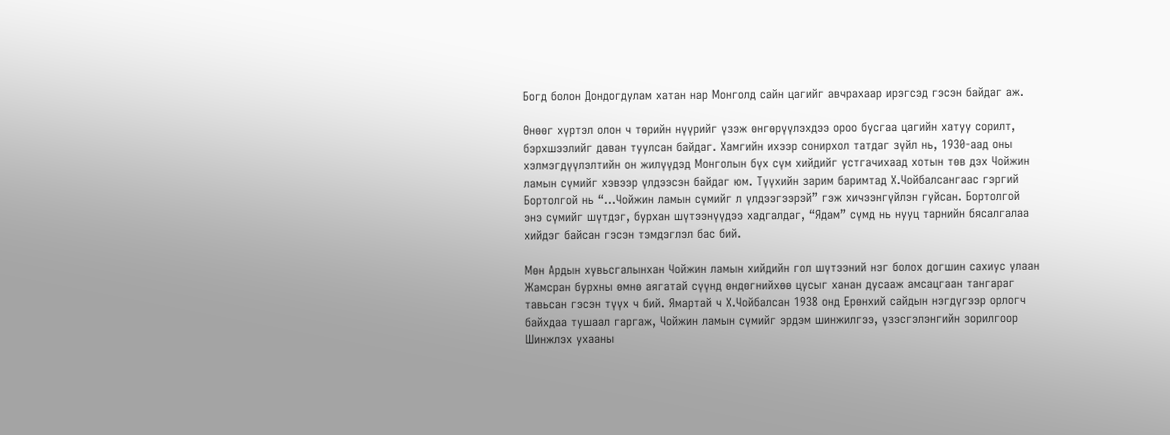Богд болон Дондогдулам хатан нар Монголд сайн цагийг авчрахаар ирэгсэд гэсэн байдаг аж.

Өнөөг хүртэл олон ч төрийн нүүрийг үзэж өнгөрүүлэхдээ ороо бусгаа цагийн хатуу сорилт, бэрхшээлийг даван туулсан байдаг. Хамгийн ихээр сонирхол татдаг зүйл нь, 1930-аад оны хэлмэгдүүлэлтийн он жилүүдэд Монголын бүх сүм хийдийг устгачихаад хотын төв дэх Чойжин ламын сүмийг хэвээр үлдээсэн байдаг юм. Түүхийн зарим баримтад Х.Чойбалсангаас гэргий Бортолгой нь “...Чойжин ламын сүмийг л үлдээгээрэй” гэж хичээнгүйлэн гуйсан. Бортолгой энэ сүмийг шүтдэг, бурхан шүтээнүүдээ хадгалдаг, “Ядам” сүмд нь нууц тарнийн бясалгалаа хийдэг байсан гэсэн тэмдэглэл бас бий.

Мөн Ардын хувьсгалынхан Чойжин ламын хийдийн гол шүтээний нэг болох догшин сахиус улаан Жамсран бурхны өмнө аягатай сүүнд өндөгнийхөө цусыг ханан дусааж амсацгаан тангараг тавьсан гэсэн түүх ч бий. Ямартай ч Х.Чойбалсан 1938 онд Ерөнхий сайдын нэгдүгээр орлогч байхдаа тушаал гаргаж, Чойжин ламын сүмийг эрдэм шинжилгээ, үзэсгэлэнгийн зорилгоор Шинжлэх ухааны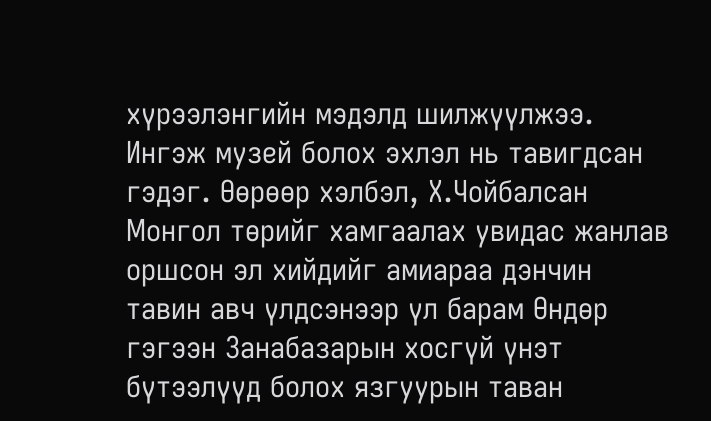хүрээлэнгийн мэдэлд шилжүүлжээ. Ингэж музей болох эхлэл нь тавигдсан гэдэг. Өөрөөр хэлбэл, Х.Чойбалсан Монгол төрийг хамгаалах увидас жанлав оршсон эл хийдийг амиараа дэнчин тавин авч үлдсэнээр үл барам Өндөр гэгээн Занабазарын хосгүй үнэт бүтээлүүд болох язгуурын таван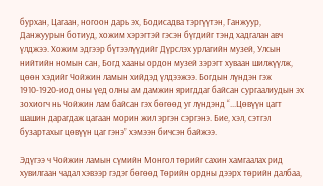бурхан, Цагаан, ногоон дарь эх, Бодисадва тэргүүтэн, Ганжуур, Данжуурын ботиуд, хожим хэрэгтэй гэсэн бүгдийг тэнд хадгалан авч үлджээ. Хожим эдгээр бүтээлүүдийг Дүрслэх урлагийн музей, Улсын нийтийн номын сан, Богд хааны ордон музей зэрэгт хуваан шилжүүлж, цөөн хэдийг Чойжин ламын хийдэд үлдээжээ. Богдын лүндэн гэж 1910-1920-иод оны үед олны ам дамжин яригддаг байсан сургаалиудын эх зохиогч нь Чойжин лам байсан гэх бөгөөд уг лүндэнд “...Цөвүүн цагт шашин дарагдаж цагаан морин жил эргэн сэргэнэ. Бие, хэл, сэтгэл бузартахыг цөвүүн цаг гэнэ” хэмээн бичсэн байжээ.

Эдүгээ ч Чойжин ламын сүмийн Монгол төрийг сахин хамгаалах рид хувилгаан чадал хэвээр гэдэг бөгөөд Төрийн ордны дээрх төрийн далбаа,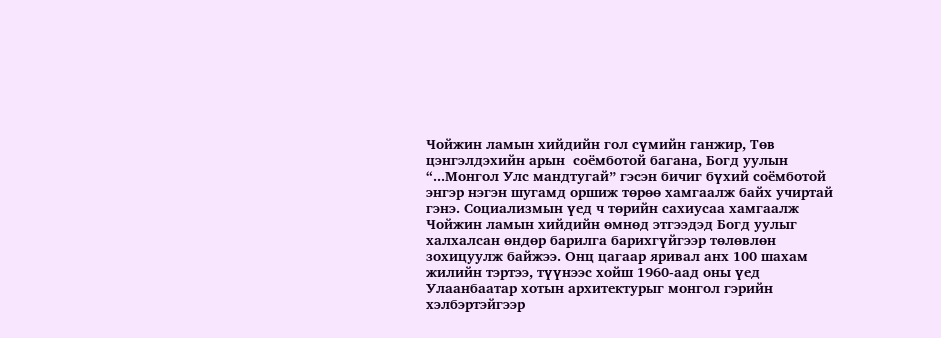Чойжин ламын хийдийн гол сүмийн ганжир, Төв цэнгэлдэхийн арын  соёмботой багана, Богд уулын “...Монгол Улс мандтугай” гэсэн бичиг бүхий соёмботой энгэр нэгэн шугамд оршиж төрөө хамгаалж байх учиртай гэнэ. Социализмын үед ч төрийн сахиусаа хамгаалж Чойжин ламын хийдийн өмнөд этгээдэд Богд уулыг халхалсан өндөр барилга барихгүйгээр төлөвлөн зохицуулж байжээ. Онц цагаар яривал анх 100 шахам жилийн тэртээ, түүнээс хойш 1960-аад оны үед Улаанбаатар хотын архитектурыг монгол гэрийн хэлбэртэйгээр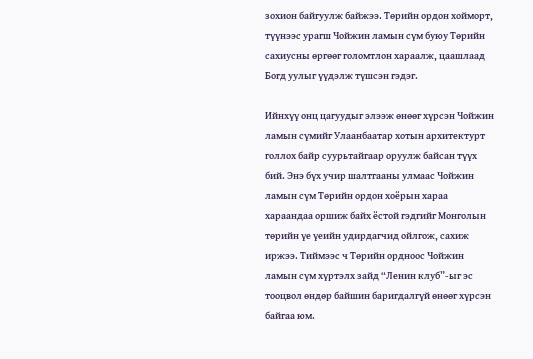зохион байгуулж байжээ. Төрийн ордон хойморт, түүнээс урагш Чойжин ламын сүм буюу Төрийн сахиусны өргөөг голомтлон хараалж, цаашлаад Богд уулыг үүдэлж түшсэн гэдэг.

Ийнхүү онц цагуудыг элээж өнөөг хүрсэн Чойжин ламын сүмийг Улаанбаатар хотын архитектурт голлох байр суурьтайгаар оруулж байсан түүх бий. Энэ бүх учир шалтгааны улмаас Чойжин ламын сүм Төрийн ордон хоёрын хараа хараандаа оршиж байх ёстой гэдгийг Монголын төрийн үе үеийн удирдагчид ойлгож, сахиж иржээ. Тиймээс ч Төрийн ордноос Чойжин ламын сүм хүртэлх зайд “Ленин клуб”-ыг эс тооцвол өндөр байшин баригдалгүй өнөөг хүрсэн байгаа юм.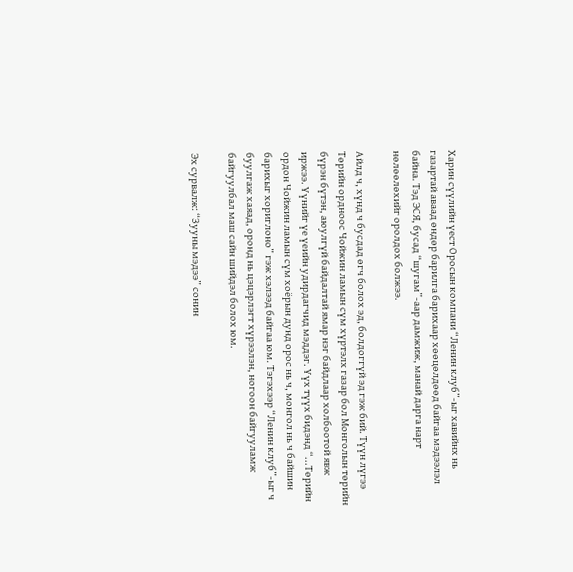Харин сүүлийн үест Оросын компани “Ленин клуб”-ыг хавийнх нь газартай аваад өндөр барилга барихаар хөөцөлдөөд байгаа мэдээлэл байна. Тэд ЭСЯ, бусад “шугам”-аар дамжиж, манай дарга нарт нөлөөлөхийг оролдох болжээ.

Айлд ч, хүнд ч бусдад өгч болох эд, болдоггүй эд гэж бий. Түүн лүгээ Төрийн ордноос Чойжин ламын сүм хүртэлх газар бол Монголын төрийн бүрэн бүтэн, аюулгүй байдалтай ямар нэг байдлаар холбоотой явж иржээ. Үүнийг үе үеийн удирдагчид мэддэг. Үүх түүх бидэнд “...Төрийн ордон Чойжин ламын сүм хоёрын дунд орос нь ч, монгол нь ч байшин барихыг хориглоно” гэж хэлээд байгаа юм. Тэгэхээр “Ленин клуб”-ыг ч буулгаж хаяад, оронд нь цэцэрлэгт хүрээлэн, ногоон байгууламж байгуулбал маш сайн шийдэл болох юм.

Эх сурвалж: “Зууны мэдээ” сонин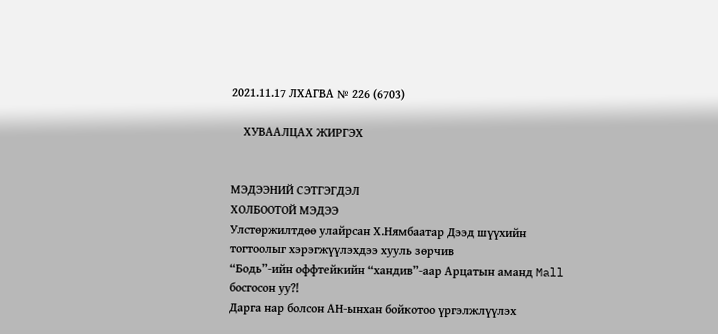2021.11.17 ЛХАГВА № 226 (6703)

    ХУВААЛЦАХ ЖИРГЭХ


МЭДЭЭНИЙ СЭТГЭГДЭЛ
ХОЛБООТОЙ МЭДЭЭ
Улстөржилтдөө улайрсан Х.Нямбаатар Дээд шүүхийн тогтоолыг хэрэгжүүлэхдээ хууль зөрчив
“Бодь”-ийн оффтейкийн “хандив”-аар Арцатын аманд Mall босгосон уу?!
Дарга нар болсон АН-ынхан бойкотоо үргэлжлүүлэх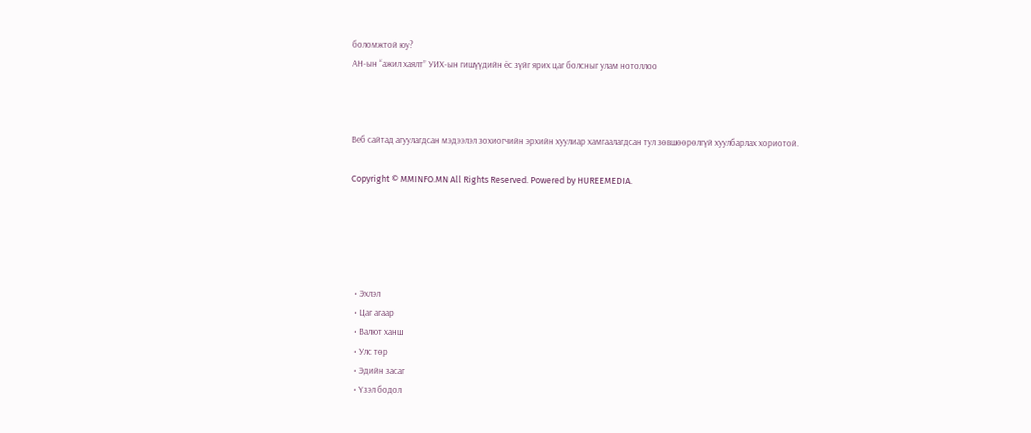боломжтой юу?
АН-ын “ажил хаялт” УИХ-ын гишүүдийн ёс зүйг ярих цаг болсныг улам нотоллоо



Веб сайтад агуулагдсан мэдээлэл зохиогчийн эрхийн хуулиар хамгаалагдсан тул зөвшөөрөлгүй хуулбарлах хориотой.

Copyright © MMINFO.MN All Rights Reserved. Powered by HUREEMEDIA.





  • Эхлэл
  • Цаг агаар
  • Валют ханш
  • Улс төр
  • Эдийн засаг
  • Үзэл бодол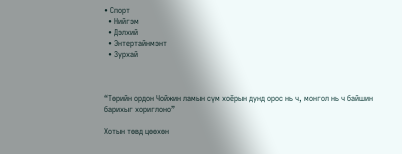• Спорт
  • Нийгэм
  • Дэлхий
  • Энтертайнмэнт
  • Зурхай



“Төрийн ордон Чойжин ламын сүм хоёрын дунд орос нь ч, монгол нь ч байшин барихыг хориглоно”

Хотын төвд цөөхөн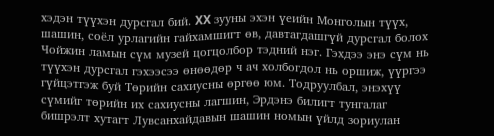хэдэн түүхэн дурсгал бий. XX зууны эхэн үеийн Монголын түүх, шашин, соёл урлагийн гайхамшигт өв, давтагдашгүй дурсгал болох Чойжин ламын сүм музей цогцолбор тэдний нэг. Гэхдээ энэ сүм нь түүхэн дурсгал гэхээсээ өнөөдөр ч ач холбогдол нь оршиж, үүргээ гүйцэтгэж буй Төрийн сахиусны өргөө юм. Тодруулбал, энэхүү сүмийг төрийн их сахиусны лагшин, Эрдэнэ билигт тунгалаг бишрэлт хутагт Лувсанхайдавын шашин номын үйлд зориулан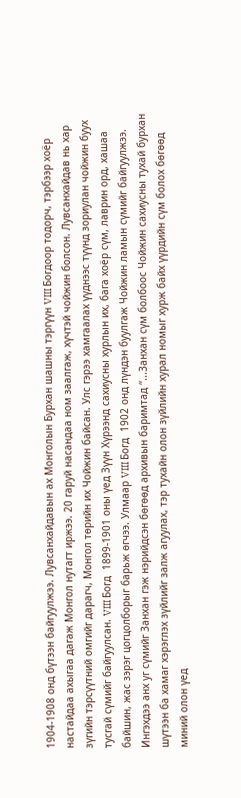1904-1908 онд бүтээн байгуулжээ. Лувсанхайдавын ах Монголын Бурхан шашны тэргүүн VIII Богдоор тодорч, тэрбээр хоёр настайдаа ахыгаа дагаж Монгол нутагт иржээ. 20 гаруй насандаа ном заалгаж, хүчтэй чойжин болсон. Лувсанхайдав нь хар зүгийн тэрсүүтний омгийг дарагч, Монгол төрийн их Чойжин байсан. Улс гэрээ хамгаалах үүднээс түүнд зориулан чойжин буух тусгай сүмийг байгуулсан. VIII Богд  1899-1901 оны үед Зүүн Хүрээнд сахиусны хурлын их, бага хоёр сүм, лаврин орд, хашаа байшин, жас зэрэг цогцолборыг барьж өгчээ. Улмаар VIII Богд  1902 онд лүндэн буулгаж Чойжин ламын сүмийг байгуулжээ. Ингэхдээ анх уг сүмийг Занхан гэж нэрийдсэн бөгөөд архивын баримтад “...Занхан сүм болбоос Чойжин сахиусны тухай бурхан шүтээн ба хамаг хэрэглэх зүйлийг залж агуулах, тэр тухайн олон зүйлийн хурал номыг хурж байх үүрдийн сүм болох бөгөөд миний олон үед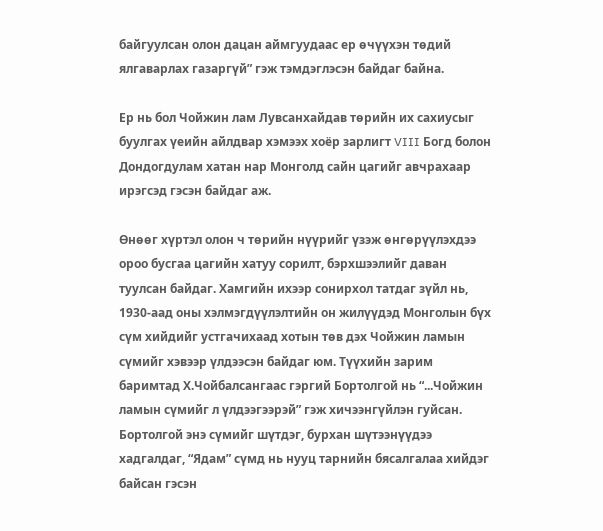байгуулсан олон дацан аймгуудаас ер өчүүхэн төдий ялгаварлах газаргүй” гэж тэмдэглэсэн байдаг байна.

Ер нь бол Чойжин лам Лувсанхайдав төрийн их сахиусыг буулгах үеийн айлдвар хэмээх хоёр зарлигт VIII Богд болон Дондогдулам хатан нар Монголд сайн цагийг авчрахаар ирэгсэд гэсэн байдаг аж.

Өнөөг хүртэл олон ч төрийн нүүрийг үзэж өнгөрүүлэхдээ ороо бусгаа цагийн хатуу сорилт, бэрхшээлийг даван туулсан байдаг. Хамгийн ихээр сонирхол татдаг зүйл нь, 1930-аад оны хэлмэгдүүлэлтийн он жилүүдэд Монголын бүх сүм хийдийг устгачихаад хотын төв дэх Чойжин ламын сүмийг хэвээр үлдээсэн байдаг юм. Түүхийн зарим баримтад Х.Чойбалсангаас гэргий Бортолгой нь “...Чойжин ламын сүмийг л үлдээгээрэй” гэж хичээнгүйлэн гуйсан. Бортолгой энэ сүмийг шүтдэг, бурхан шүтээнүүдээ хадгалдаг, “Ядам” сүмд нь нууц тарнийн бясалгалаа хийдэг байсан гэсэн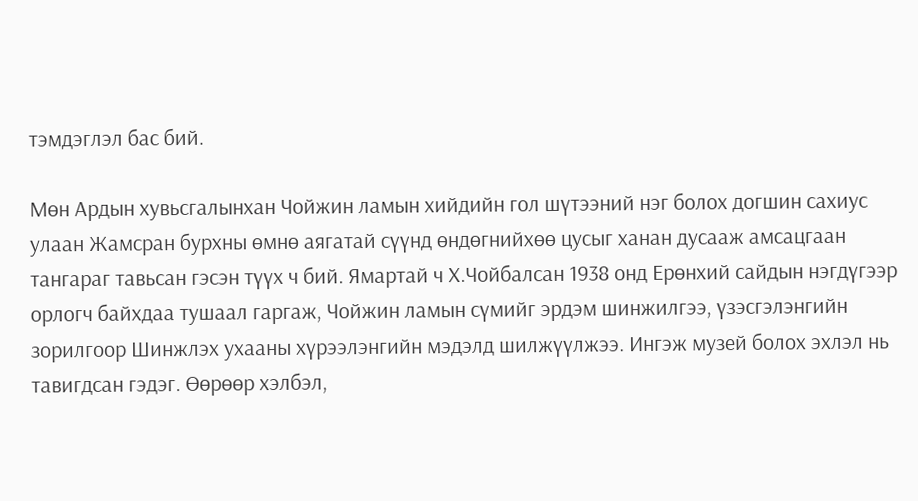тэмдэглэл бас бий.

Мөн Ардын хувьсгалынхан Чойжин ламын хийдийн гол шүтээний нэг болох догшин сахиус улаан Жамсран бурхны өмнө аягатай сүүнд өндөгнийхөө цусыг ханан дусааж амсацгаан тангараг тавьсан гэсэн түүх ч бий. Ямартай ч Х.Чойбалсан 1938 онд Ерөнхий сайдын нэгдүгээр орлогч байхдаа тушаал гаргаж, Чойжин ламын сүмийг эрдэм шинжилгээ, үзэсгэлэнгийн зорилгоор Шинжлэх ухааны хүрээлэнгийн мэдэлд шилжүүлжээ. Ингэж музей болох эхлэл нь тавигдсан гэдэг. Өөрөөр хэлбэл,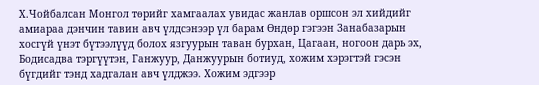Х.Чойбалсан Монгол төрийг хамгаалах увидас жанлав оршсон эл хийдийг амиараа дэнчин тавин авч үлдсэнээр үл барам Өндөр гэгээн Занабазарын хосгүй үнэт бүтээлүүд болох язгуурын таван бурхан, Цагаан, ногоон дарь эх, Бодисадва тэргүүтэн, Ганжуур, Данжуурын ботиуд, хожим хэрэгтэй гэсэн бүгдийг тэнд хадгалан авч үлджээ. Хожим эдгээр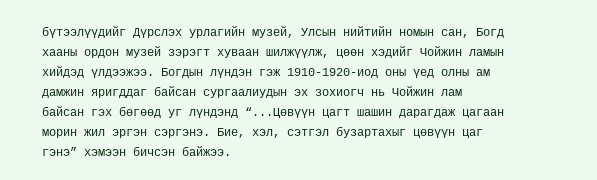бүтээлүүдийг Дүрслэх урлагийн музей, Улсын нийтийн номын сан, Богд хааны ордон музей зэрэгт хуваан шилжүүлж, цөөн хэдийг Чойжин ламын хийдэд үлдээжээ. Богдын лүндэн гэж 1910-1920-иод оны үед олны ам дамжин яригддаг байсан сургаалиудын эх зохиогч нь Чойжин лам байсан гэх бөгөөд уг лүндэнд “...Цөвүүн цагт шашин дарагдаж цагаан морин жил эргэн сэргэнэ. Бие, хэл, сэтгэл бузартахыг цөвүүн цаг гэнэ” хэмээн бичсэн байжээ.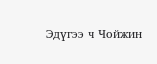Эдүгээ ч Чойжин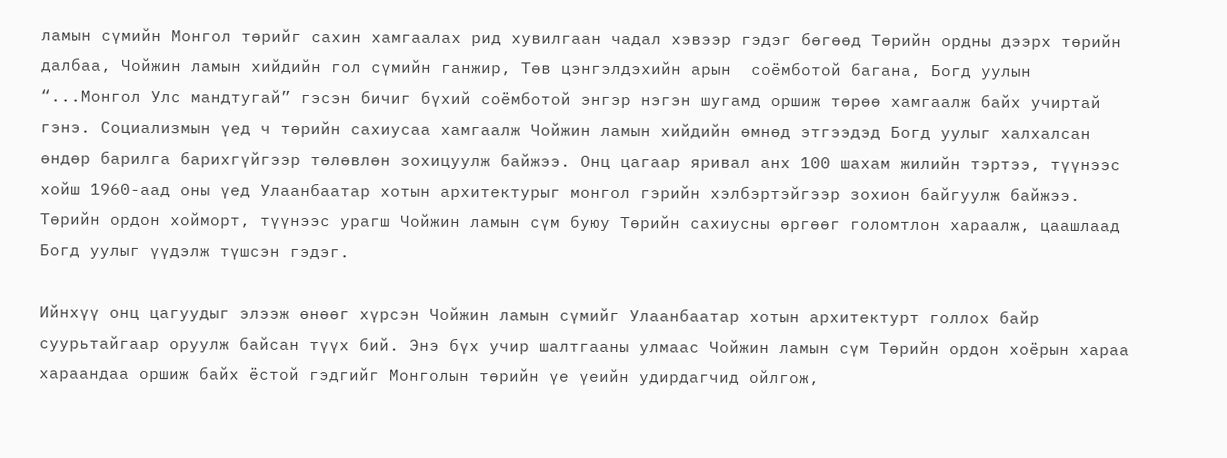ламын сүмийн Монгол төрийг сахин хамгаалах рид хувилгаан чадал хэвээр гэдэг бөгөөд Төрийн ордны дээрх төрийн далбаа, Чойжин ламын хийдийн гол сүмийн ганжир, Төв цэнгэлдэхийн арын  соёмботой багана, Богд уулын “...Монгол Улс мандтугай” гэсэн бичиг бүхий соёмботой энгэр нэгэн шугамд оршиж төрөө хамгаалж байх учиртай гэнэ. Социализмын үед ч төрийн сахиусаа хамгаалж Чойжин ламын хийдийн өмнөд этгээдэд Богд уулыг халхалсан өндөр барилга барихгүйгээр төлөвлөн зохицуулж байжээ. Онц цагаар яривал анх 100 шахам жилийн тэртээ, түүнээс хойш 1960-аад оны үед Улаанбаатар хотын архитектурыг монгол гэрийн хэлбэртэйгээр зохион байгуулж байжээ. Төрийн ордон хойморт, түүнээс урагш Чойжин ламын сүм буюу Төрийн сахиусны өргөөг голомтлон хараалж, цаашлаад Богд уулыг үүдэлж түшсэн гэдэг.

Ийнхүү онц цагуудыг элээж өнөөг хүрсэн Чойжин ламын сүмийг Улаанбаатар хотын архитектурт голлох байр суурьтайгаар оруулж байсан түүх бий. Энэ бүх учир шалтгааны улмаас Чойжин ламын сүм Төрийн ордон хоёрын хараа хараандаа оршиж байх ёстой гэдгийг Монголын төрийн үе үеийн удирдагчид ойлгож,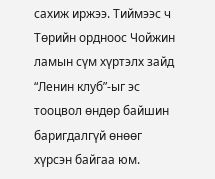сахиж иржээ. Тиймээс ч Төрийн ордноос Чойжин ламын сүм хүртэлх зайд “Ленин клуб”-ыг эс тооцвол өндөр байшин баригдалгүй өнөөг хүрсэн байгаа юм.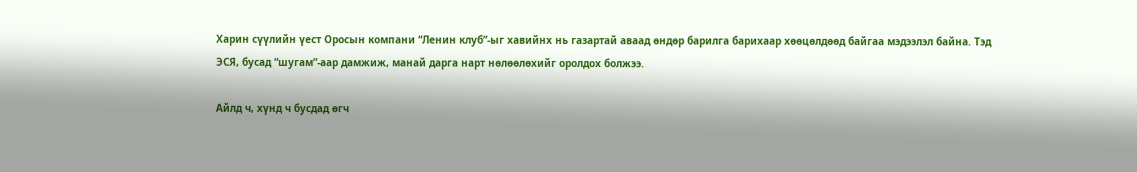Харин сүүлийн үест Оросын компани “Ленин клуб”-ыг хавийнх нь газартай аваад өндөр барилга барихаар хөөцөлдөөд байгаа мэдээлэл байна. Тэд ЭСЯ, бусад “шугам”-аар дамжиж, манай дарга нарт нөлөөлөхийг оролдох болжээ.

Айлд ч, хүнд ч бусдад өгч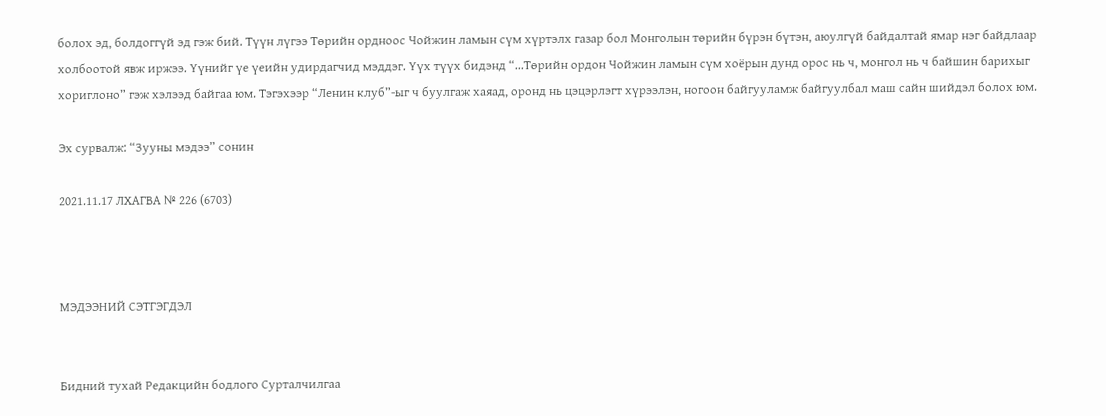болох эд, болдоггүй эд гэж бий. Түүн лүгээ Төрийн ордноос Чойжин ламын сүм хүртэлх газар бол Монголын төрийн бүрэн бүтэн, аюулгүй байдалтай ямар нэг байдлаар холбоотой явж иржээ. Үүнийг үе үеийн удирдагчид мэддэг. Үүх түүх бидэнд “...Төрийн ордон Чойжин ламын сүм хоёрын дунд орос нь ч, монгол нь ч байшин барихыг хориглоно” гэж хэлээд байгаа юм. Тэгэхээр “Ленин клуб”-ыг ч буулгаж хаяад, оронд нь цэцэрлэгт хүрээлэн, ногоон байгууламж байгуулбал маш сайн шийдэл болох юм.

Эх сурвалж: “Зууны мэдээ” сонин

2021.11.17 ЛХАГВА № 226 (6703)



МЭДЭЭНИЙ СЭТГЭГДЭЛ


Бидний тухай Редакцийн бодлого Сурталчилгаа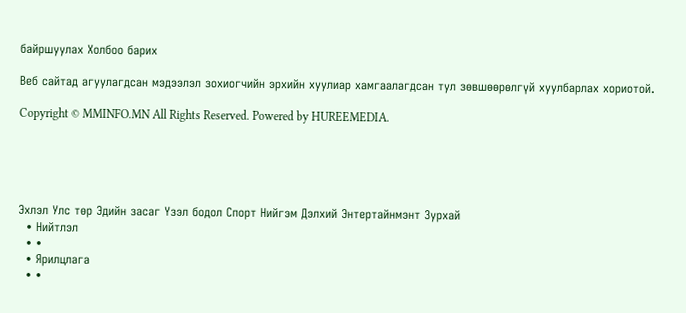байршуулах Холбоо барих

Веб сайтад агуулагдсан мэдээлэл зохиогчийн эрхийн хуулиар хамгаалагдсан тул зөвшөөрөлгүй хуулбарлах хориотой.

Copyright © MMINFO.MN All Rights Reserved. Powered by HUREEMEDIA.





Эхлэл Улс төр Эдийн засаг Үзэл бодол Спорт Нийгэм Дэлхий Энтертайнмэнт Зурхай
  • Нийтлэл
  • •
  • Ярилцлага
  • •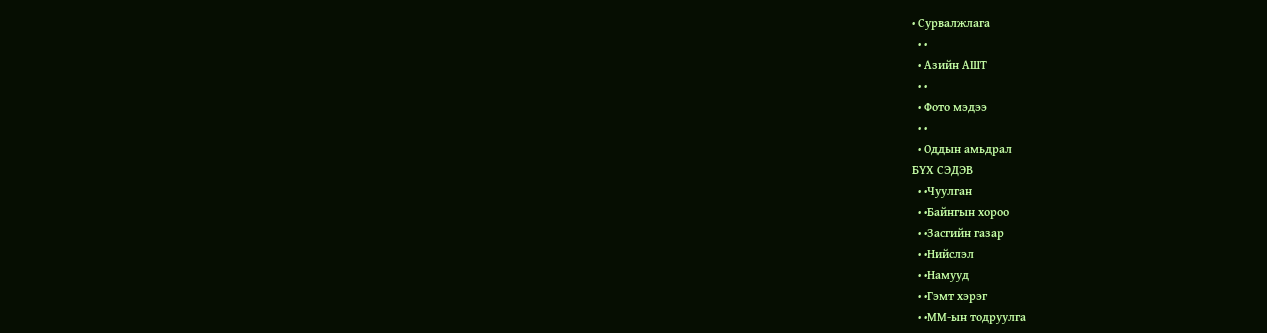• Сурвалжлага
  • •
  • Азийн АШТ
  • •
  • Фото мэдээ
  • •
  • Оддын амьдрал
БҮХ СЭДЭВ
  • •Чуулган
  • •Байнгын хороо
  • •Засгийн газар
  • •Нийслэл
  • •Намууд
  • •Гэмт хэрэг
  • •ММ-ын тодруулга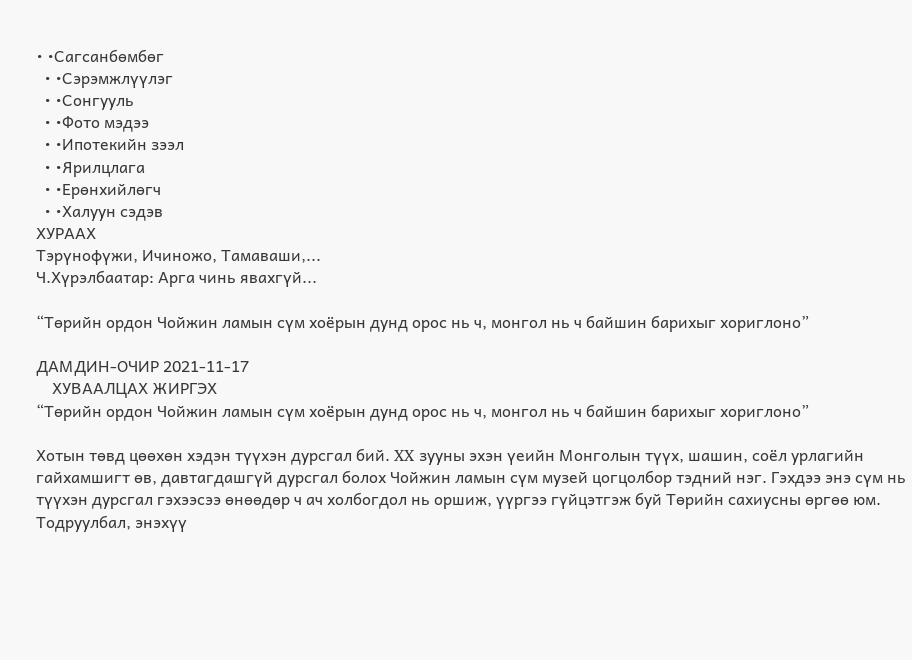• •Сагсанбөмбөг
  • •Сэрэмжлүүлэг
  • •Сонгууль
  • •Фото мэдээ
  • •Ипотекийн зээл
  • •Ярилцлага
  • •Ерөнхийлөгч
  • •Халуун сэдэв
ХУРААХ
Тэрүнофүжи, Ичиножо, Тамаваши,...
Ч.Хүрэлбаатар: Арга чинь явахгүй...

“Төрийн ордон Чойжин ламын сүм хоёрын дунд орос нь ч, монгол нь ч байшин барихыг хориглоно”

ДАМДИН-ОЧИР 2021-11-17
    ХУВААЛЦАХ ЖИРГЭХ
“Төрийн ордон Чойжин ламын сүм хоёрын дунд орос нь ч, монгол нь ч байшин барихыг хориглоно”

Хотын төвд цөөхөн хэдэн түүхэн дурсгал бий. XX зууны эхэн үеийн Монголын түүх, шашин, соёл урлагийн гайхамшигт өв, давтагдашгүй дурсгал болох Чойжин ламын сүм музей цогцолбор тэдний нэг. Гэхдээ энэ сүм нь түүхэн дурсгал гэхээсээ өнөөдөр ч ач холбогдол нь оршиж, үүргээ гүйцэтгэж буй Төрийн сахиусны өргөө юм. Тодруулбал, энэхүү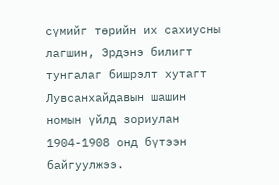сүмийг төрийн их сахиусны лагшин, Эрдэнэ билигт тунгалаг бишрэлт хутагт Лувсанхайдавын шашин номын үйлд зориулан 1904-1908 онд бүтээн байгуулжээ.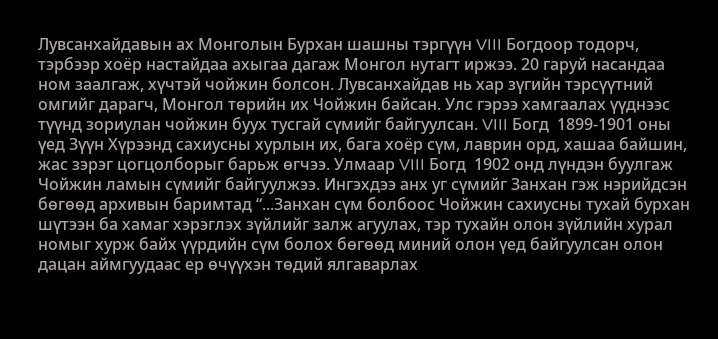Лувсанхайдавын ах Монголын Бурхан шашны тэргүүн VIII Богдоор тодорч, тэрбээр хоёр настайдаа ахыгаа дагаж Монгол нутагт иржээ. 20 гаруй насандаа ном заалгаж, хүчтэй чойжин болсон. Лувсанхайдав нь хар зүгийн тэрсүүтний омгийг дарагч, Монгол төрийн их Чойжин байсан. Улс гэрээ хамгаалах үүднээс түүнд зориулан чойжин буух тусгай сүмийг байгуулсан. VIII Богд  1899-1901 оны үед Зүүн Хүрээнд сахиусны хурлын их, бага хоёр сүм, лаврин орд, хашаа байшин, жас зэрэг цогцолборыг барьж өгчээ. Улмаар VIII Богд  1902 онд лүндэн буулгаж Чойжин ламын сүмийг байгуулжээ. Ингэхдээ анх уг сүмийг Занхан гэж нэрийдсэн бөгөөд архивын баримтад “...Занхан сүм болбоос Чойжин сахиусны тухай бурхан шүтээн ба хамаг хэрэглэх зүйлийг залж агуулах, тэр тухайн олон зүйлийн хурал номыг хурж байх үүрдийн сүм болох бөгөөд миний олон үед байгуулсан олон дацан аймгуудаас ер өчүүхэн төдий ялгаварлах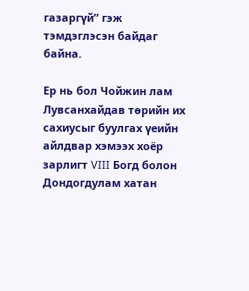газаргүй” гэж тэмдэглэсэн байдаг байна.

Ер нь бол Чойжин лам Лувсанхайдав төрийн их сахиусыг буулгах үеийн айлдвар хэмээх хоёр зарлигт VIII Богд болон Дондогдулам хатан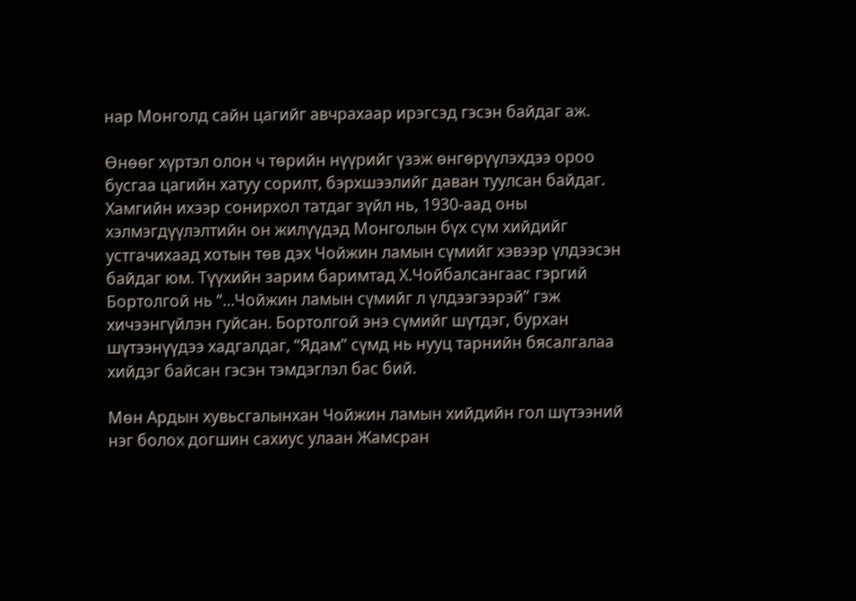нар Монголд сайн цагийг авчрахаар ирэгсэд гэсэн байдаг аж.

Өнөөг хүртэл олон ч төрийн нүүрийг үзэж өнгөрүүлэхдээ ороо бусгаа цагийн хатуу сорилт, бэрхшээлийг даван туулсан байдаг. Хамгийн ихээр сонирхол татдаг зүйл нь, 1930-аад оны хэлмэгдүүлэлтийн он жилүүдэд Монголын бүх сүм хийдийг устгачихаад хотын төв дэх Чойжин ламын сүмийг хэвээр үлдээсэн байдаг юм. Түүхийн зарим баримтад Х.Чойбалсангаас гэргий Бортолгой нь “...Чойжин ламын сүмийг л үлдээгээрэй” гэж хичээнгүйлэн гуйсан. Бортолгой энэ сүмийг шүтдэг, бурхан шүтээнүүдээ хадгалдаг, “Ядам” сүмд нь нууц тарнийн бясалгалаа хийдэг байсан гэсэн тэмдэглэл бас бий.

Мөн Ардын хувьсгалынхан Чойжин ламын хийдийн гол шүтээний нэг болох догшин сахиус улаан Жамсран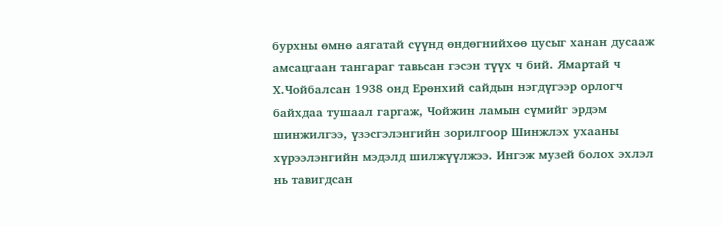бурхны өмнө аягатай сүүнд өндөгнийхөө цусыг ханан дусааж амсацгаан тангараг тавьсан гэсэн түүх ч бий. Ямартай ч Х.Чойбалсан 1938 онд Ерөнхий сайдын нэгдүгээр орлогч байхдаа тушаал гаргаж, Чойжин ламын сүмийг эрдэм шинжилгээ, үзэсгэлэнгийн зорилгоор Шинжлэх ухааны хүрээлэнгийн мэдэлд шилжүүлжээ. Ингэж музей болох эхлэл нь тавигдсан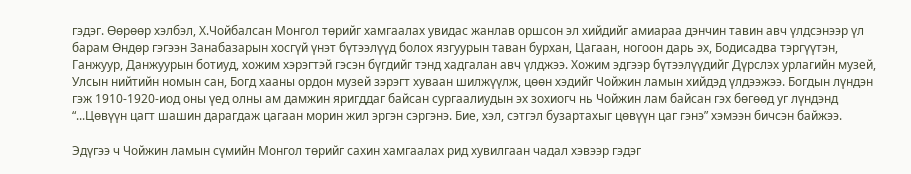гэдэг. Өөрөөр хэлбэл, Х.Чойбалсан Монгол төрийг хамгаалах увидас жанлав оршсон эл хийдийг амиараа дэнчин тавин авч үлдсэнээр үл барам Өндөр гэгээн Занабазарын хосгүй үнэт бүтээлүүд болох язгуурын таван бурхан, Цагаан, ногоон дарь эх, Бодисадва тэргүүтэн, Ганжуур, Данжуурын ботиуд, хожим хэрэгтэй гэсэн бүгдийг тэнд хадгалан авч үлджээ. Хожим эдгээр бүтээлүүдийг Дүрслэх урлагийн музей, Улсын нийтийн номын сан, Богд хааны ордон музей зэрэгт хуваан шилжүүлж, цөөн хэдийг Чойжин ламын хийдэд үлдээжээ. Богдын лүндэн гэж 1910-1920-иод оны үед олны ам дамжин яригддаг байсан сургаалиудын эх зохиогч нь Чойжин лам байсан гэх бөгөөд уг лүндэнд “...Цөвүүн цагт шашин дарагдаж цагаан морин жил эргэн сэргэнэ. Бие, хэл, сэтгэл бузартахыг цөвүүн цаг гэнэ” хэмээн бичсэн байжээ.

Эдүгээ ч Чойжин ламын сүмийн Монгол төрийг сахин хамгаалах рид хувилгаан чадал хэвээр гэдэг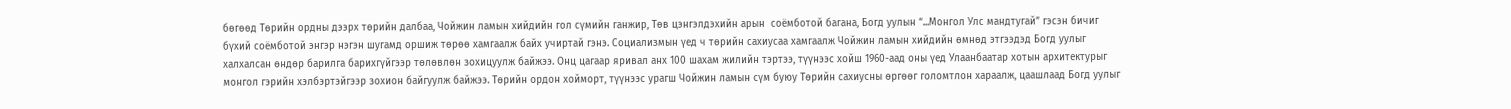бөгөөд Төрийн ордны дээрх төрийн далбаа, Чойжин ламын хийдийн гол сүмийн ганжир, Төв цэнгэлдэхийн арын  соёмботой багана, Богд уулын “...Монгол Улс мандтугай” гэсэн бичиг бүхий соёмботой энгэр нэгэн шугамд оршиж төрөө хамгаалж байх учиртай гэнэ. Социализмын үед ч төрийн сахиусаа хамгаалж Чойжин ламын хийдийн өмнөд этгээдэд Богд уулыг халхалсан өндөр барилга барихгүйгээр төлөвлөн зохицуулж байжээ. Онц цагаар яривал анх 100 шахам жилийн тэртээ, түүнээс хойш 1960-аад оны үед Улаанбаатар хотын архитектурыг монгол гэрийн хэлбэртэйгээр зохион байгуулж байжээ. Төрийн ордон хойморт, түүнээс урагш Чойжин ламын сүм буюу Төрийн сахиусны өргөөг голомтлон хараалж, цаашлаад Богд уулыг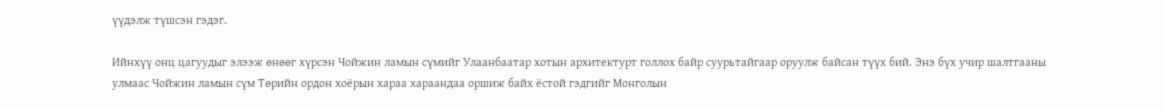үүдэлж түшсэн гэдэг.

Ийнхүү онц цагуудыг элээж өнөөг хүрсэн Чойжин ламын сүмийг Улаанбаатар хотын архитектурт голлох байр суурьтайгаар оруулж байсан түүх бий. Энэ бүх учир шалтгааны улмаас Чойжин ламын сүм Төрийн ордон хоёрын хараа хараандаа оршиж байх ёстой гэдгийг Монголын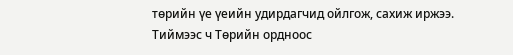төрийн үе үеийн удирдагчид ойлгож, сахиж иржээ. Тиймээс ч Төрийн ордноос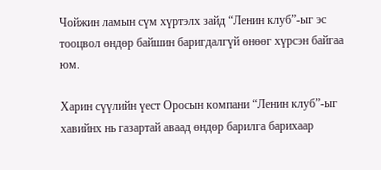Чойжин ламын сүм хүртэлх зайд “Ленин клуб”-ыг эс тооцвол өндөр байшин баригдалгүй өнөөг хүрсэн байгаа юм.

Харин сүүлийн үест Оросын компани “Ленин клуб”-ыг хавийнх нь газартай аваад өндөр барилга барихаар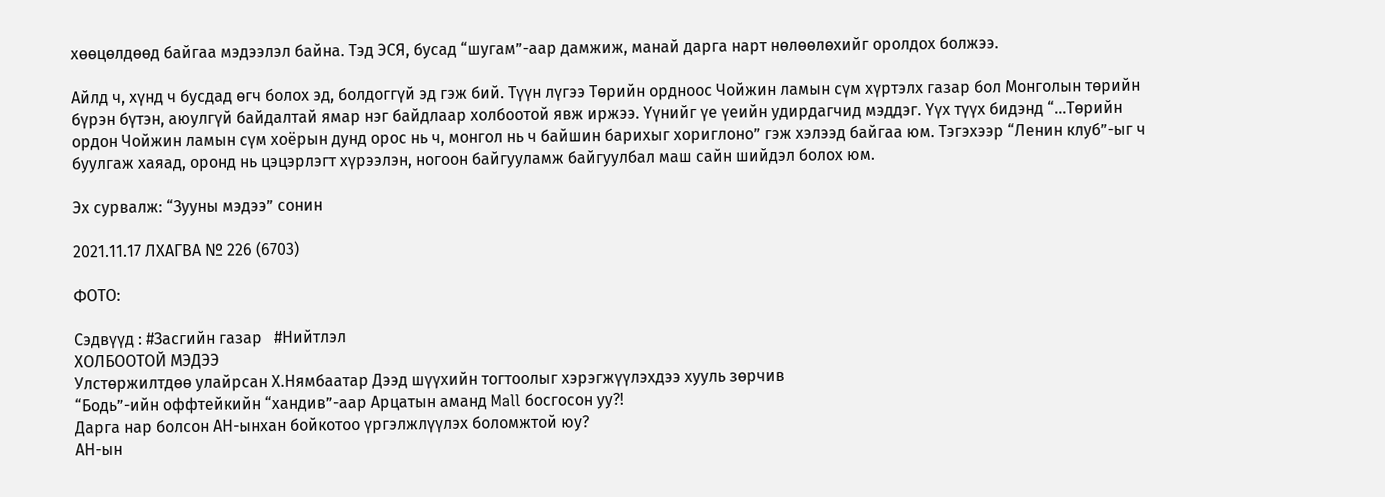хөөцөлдөөд байгаа мэдээлэл байна. Тэд ЭСЯ, бусад “шугам”-аар дамжиж, манай дарга нарт нөлөөлөхийг оролдох болжээ.

Айлд ч, хүнд ч бусдад өгч болох эд, болдоггүй эд гэж бий. Түүн лүгээ Төрийн ордноос Чойжин ламын сүм хүртэлх газар бол Монголын төрийн бүрэн бүтэн, аюулгүй байдалтай ямар нэг байдлаар холбоотой явж иржээ. Үүнийг үе үеийн удирдагчид мэддэг. Үүх түүх бидэнд “...Төрийн ордон Чойжин ламын сүм хоёрын дунд орос нь ч, монгол нь ч байшин барихыг хориглоно” гэж хэлээд байгаа юм. Тэгэхээр “Ленин клуб”-ыг ч буулгаж хаяад, оронд нь цэцэрлэгт хүрээлэн, ногоон байгууламж байгуулбал маш сайн шийдэл болох юм.

Эх сурвалж: “Зууны мэдээ” сонин

2021.11.17 ЛХАГВА № 226 (6703)

ФОТО:

Сэдвүүд : #Засгийн газар   #Нийтлэл
ХОЛБООТОЙ МЭДЭЭ
Улстөржилтдөө улайрсан Х.Нямбаатар Дээд шүүхийн тогтоолыг хэрэгжүүлэхдээ хууль зөрчив
“Бодь”-ийн оффтейкийн “хандив”-аар Арцатын аманд Mall босгосон уу?!
Дарга нар болсон АН-ынхан бойкотоо үргэлжлүүлэх боломжтой юу?
АН-ын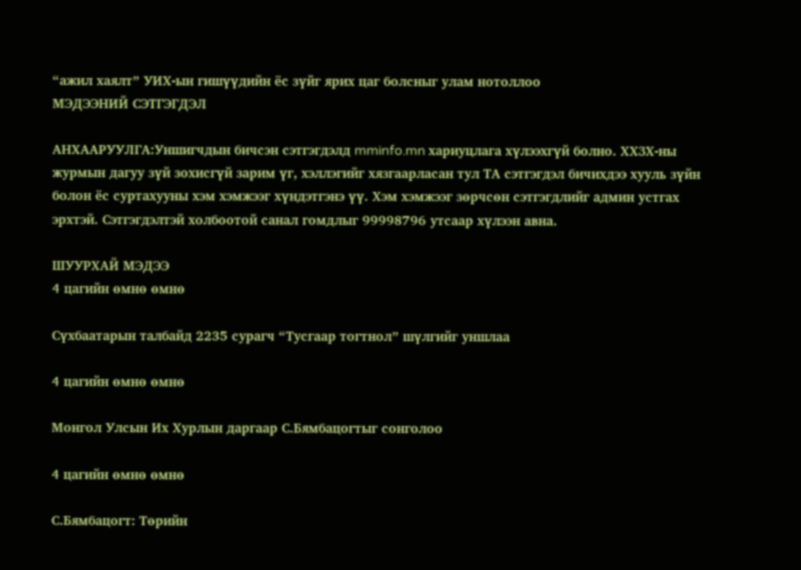“ажил хаялт” УИХ-ын гишүүдийн ёс зүйг ярих цаг болсныг улам нотоллоо
МЭДЭЭНИЙ СЭТГЭГДЭЛ

АНХААРУУЛГА:Уншигчдын бичсэн сэтгэгдэлд mminfo.mn хариуцлага хүлээхгүй болно. ХХЗХ-ны журмын дагуу зүй зохисгүй зарим үг, хэллэгийг хязгаарласан тул ТА сэтгэгдэл бичихдээ хууль зүйн болон ёс суртахууны хэм хэмжээг хүндэтгэнэ үү. Хэм хэмжээг зөрчсөн сэтгэгдлийг админ устгах эрхтэй. Сэтгэгдэлтэй холбоотой санал гомдлыг 99998796 утсаар хүлээн авна.

ШУУРХАЙ МЭДЭЭ
4 цагийн өмнө өмнө

Сүхбаатарын талбайд 2235 сурагч “Тусгаар тогтнол” шүлгийг уншлаа

4 цагийн өмнө өмнө

Монгол Улсын Их Хурлын даргаар С.Бямбацогтыг сонголоо

4 цагийн өмнө өмнө

С.Бямбацогт: Төрийн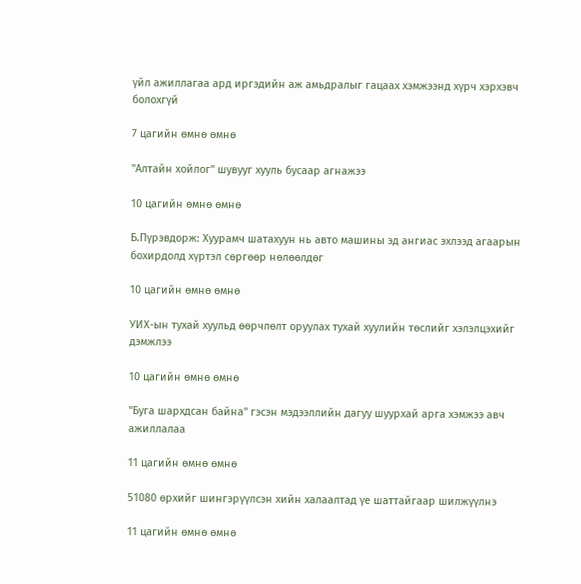үйл ажиллагаа ард иргэдийн аж амьдралыг гацаах хэмжээнд хүрч хэрхэвч болохгүй

7 цагийн өмнө өмнө

"Алтайн хойлог" шувууг хууль бусаар агнажээ

10 цагийн өмнө өмнө

Б.Пүрэвдорж: Хуурамч шатахуун нь авто машины эд ангиас эхлээд агаарын бохирдолд хүртэл сөргөөр нөлөөлдөг

10 цагийн өмнө өмнө

УИХ-ын тухай хуульд өөрчлөлт оруулах тухай хуулийн төслийг хэлэлцэхийг дэмжлээ

10 цагийн өмнө өмнө

"Буга шархдсан байна" гэсэн мэдээллийн дагуу шуурхай арга хэмжээ авч ажиллалаа

11 цагийн өмнө өмнө

51080 өрхийг шингэрүүлсэн хийн халаалтад үе шаттайгаар шилжүүлнэ

11 цагийн өмнө өмнө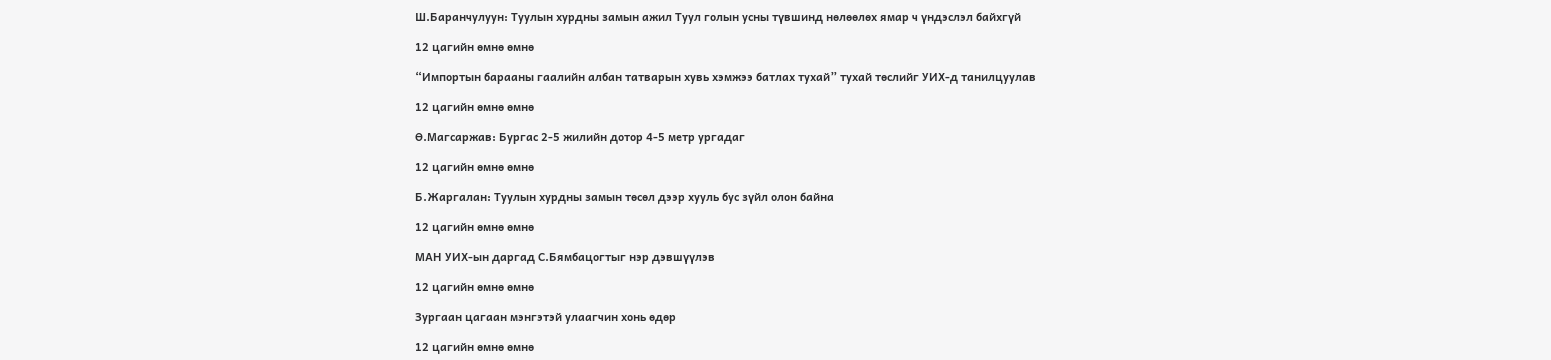Ш.Баранчулуун: Туулын хурдны замын ажил Туул голын усны түвшинд нөлөөлөх ямар ч үндэслэл байхгүй

12 цагийн өмнө өмнө

“Импортын барааны гаалийн албан татварын хувь хэмжээ батлах тухай” тухай төслийг УИХ-д танилцуулав

12 цагийн өмнө өмнө

Ө.Магсаржав: Бургас 2-5 жилийн дотор 4-5 метр ургадаг

12 цагийн өмнө өмнө

Б.Жаргалан: Туулын хурдны замын төсөл дээр хууль бус зүйл олон байна

12 цагийн өмнө өмнө

МАН УИХ-ын даргад С.Бямбацогтыг нэр дэвшүүлэв

12 цагийн өмнө өмнө

Зургаан цагаан мэнгэтэй улаагчин хонь өдөр

12 цагийн өмнө өмнө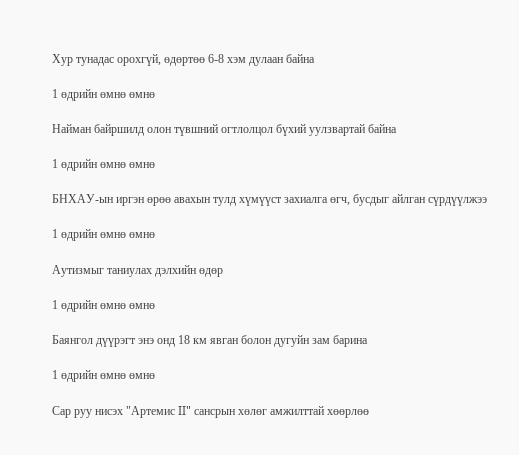Хур тунадас орохгүй, өдөртөө 6-8 хэм дулаан байна

1 өдрийн өмнө өмнө

Найман байршилд олон түвшний огтлолцол бүхий уулзвартай байна

1 өдрийн өмнө өмнө

БНХАУ-ын иргэн өрөө авахын тулд хүмүүст захиалга өгч, бусдыг айлган сүрдүүлжээ

1 өдрийн өмнө өмнө

Аутизмыг таниулах дэлхийн өдөр

1 өдрийн өмнө өмнө

Баянгол дүүрэгт энэ онд 18 км явган болон дугуйн зам барина

1 өдрийн өмнө өмнө

Сар руу нисэх "Артемис II" сансрын хөлөг амжилттай хөөрлөө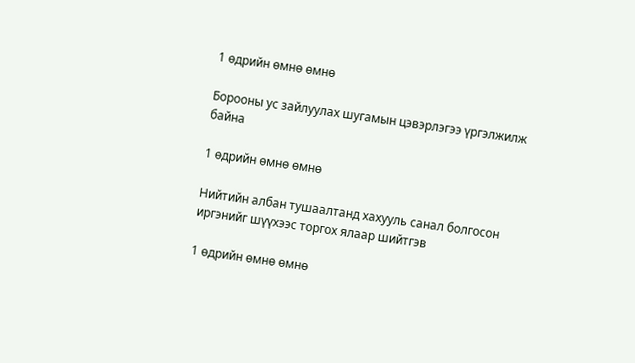1 өдрийн өмнө өмнө

Борооны ус зайлуулах шугамын цэвэрлэгээ үргэлжилж байна

1 өдрийн өмнө өмнө

Нийтийн албан тушаалтанд хахууль санал болгосон иргэнийг шүүхээс торгох ялаар шийтгэв

1 өдрийн өмнө өмнө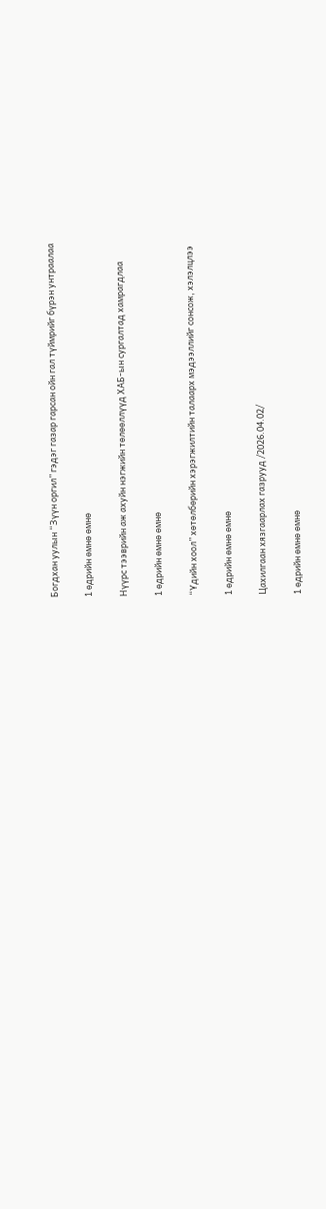Богдхан уулын “Зүүн оргил” гэдэг газар гарсан ойн гал түймрийг бүрэн унтраалаа

1 өдрийн өмнө өмнө

Нүүрс тээврийн аж ахуйн нэгжийн төлөөллүүд ХАБ-ын сургалтад хамрагдлаа

1 өдрийн өмнө өмнө

“Үдийн хоол” хөтөлбөрийн хэрэгжилтийн талаарх мэдээллийг сонсож, хэлэлцлээ

1 өдрийн өмнө өмнө

Цахилгаан хязгаарлах газрууд /2026.04.02/

1 өдрийн өмнө өмнө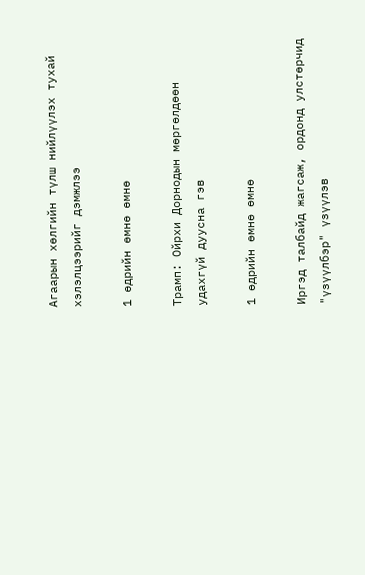Агаарын хөлгийн түлш нийлүүлэх тухай хэлэлцээрийг дэмжлээ

1 өдрийн өмнө өмнө

Трамп: Ойрхи Дорнодын мөргөлдөөн удахгүй дуусна гэв

1 өдрийн өмнө өмнө

Иргэд талбайд жагсаж, ордонд улстөрчид "үзүүлбэр" үзүүлэв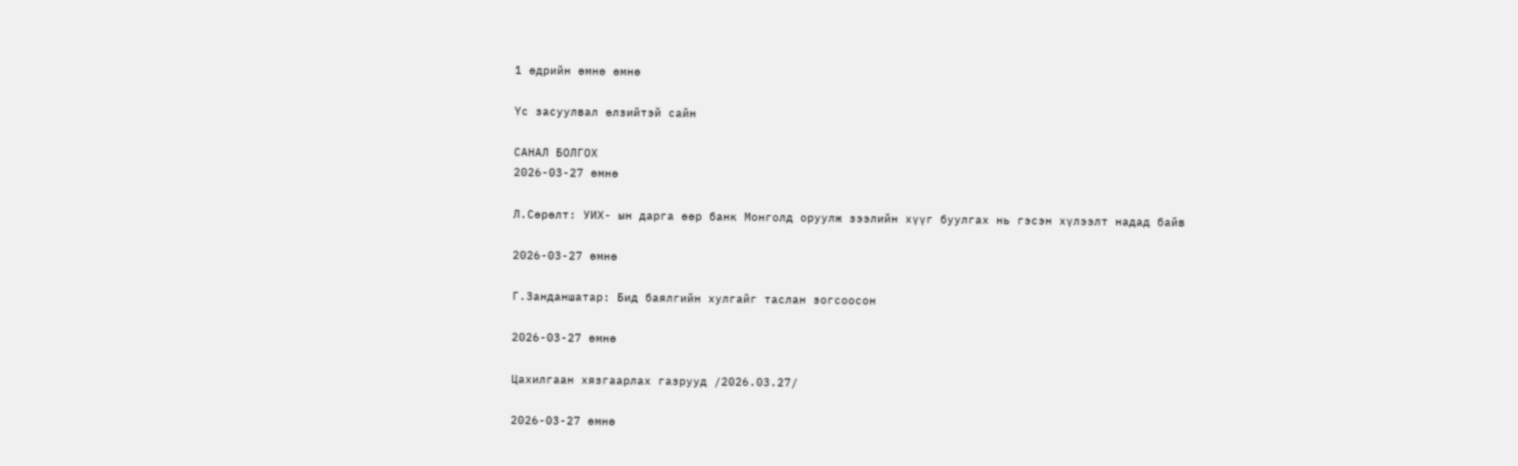1 өдрийн өмнө өмнө

Үс засуулвал өлзийтэй сайн

САНАЛ БОЛГОХ
2026-03-27 өмнө

Л.Сөрөлт: УИХ- ын дарга өөр банк Монголд оруулж зээлийн хүүг буулгах нь гэсэн хүлээлт надад байв

2026-03-27 өмнө

Г.Занданшатар: Бид баялгийн хулгайг таслан зогсоосон

2026-03-27 өмнө

Цахилгаан хязгаарлах газрууд /2026.03.27/

2026-03-27 өмнө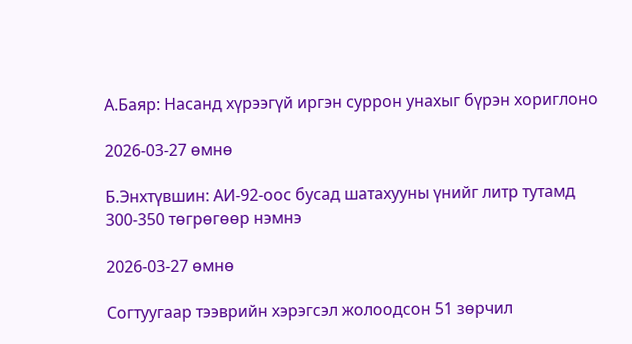А.Баяр: Насанд хүрээгүй иргэн суррон унахыг бүрэн хориглоно

2026-03-27 өмнө

Б.Энхтүвшин: АИ-92-оос бусад шатахууны үнийг литр тутамд 300-350 төгрөгөөр нэмнэ

2026-03-27 өмнө

Согтуугаар тээврийн хэрэгсэл жолоодсон 51 зөрчил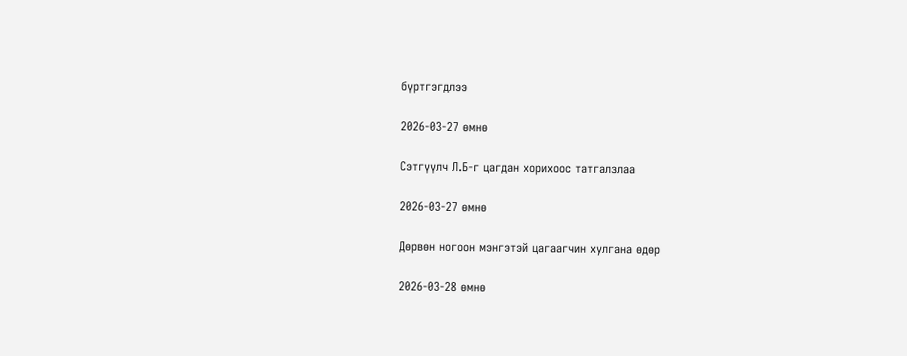бүртгэгдлээ

2026-03-27 өмнө

Сэтгүүлч Л.Б-г цагдан хорихоос татгалзлаа

2026-03-27 өмнө

Дөрвөн ногоон мэнгэтэй цагаагчин хулгана өдөр

2026-03-28 өмнө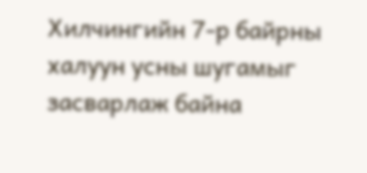Хилчингийн 7-р байрны халуун усны шугамыг засварлаж байна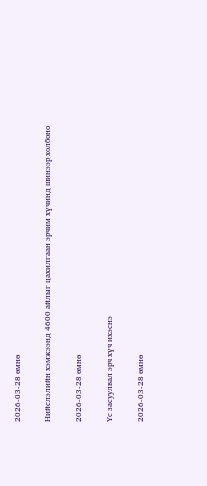2026-03-28 өмнө

Нийслэлийн хэмжээнд 4600 айлыг цахилгаан эрчим хүчинд шинээр холбоно

2026-03-28 өмнө

Үс засуулвал эрч хүч ихэснэ

2026-03-28 өмнө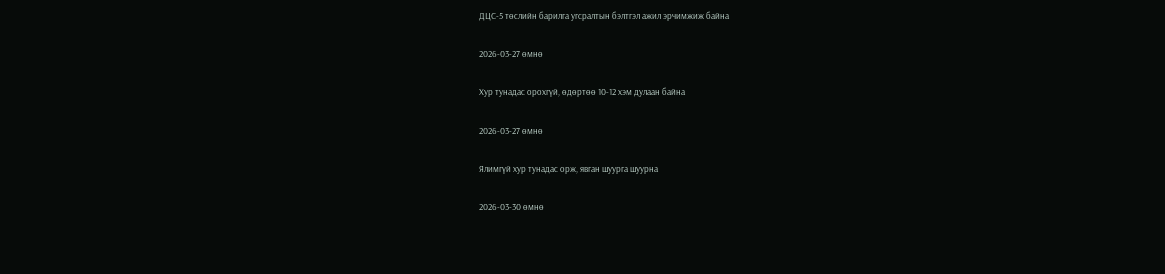ДЦС-5 төслийн барилга угсралтын бэлтгэл ажил эрчимжиж байна

2026-03-27 өмнө

Хур тунадас орохгүй, өдөртөө 10-12 хэм дулаан байна

2026-03-27 өмнө

Ялимгүй хур тунадас орж, явган шуурга шуурна

2026-03-30 өмнө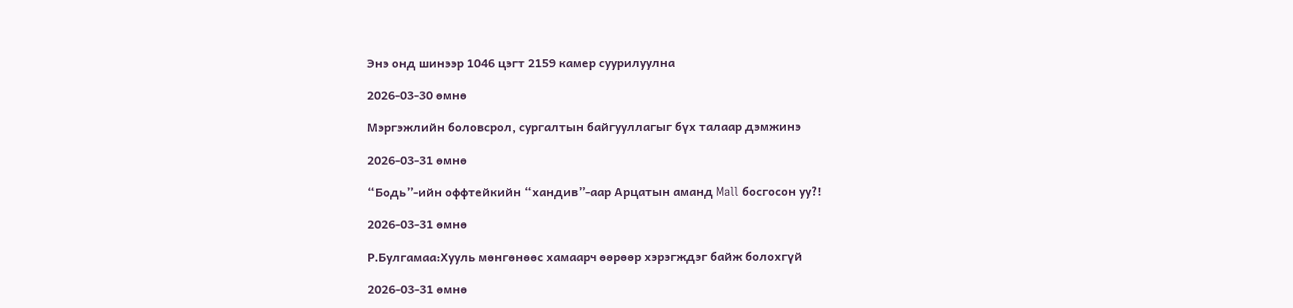Энэ онд шинээр 1046 цэгт 2159 камер суурилуулна

2026-03-30 өмнө

Мэргэжлийн боловсрол, сургалтын байгууллагыг бүх талаар дэмжинэ

2026-03-31 өмнө

“Бодь”-ийн оффтейкийн “хандив”-аар Арцатын аманд Mall босгосон уу?!

2026-03-31 өмнө

Р.Булгамаа:Хууль мөнгөнөөс хамаарч өөрөөр хэрэгждэг байж болохгүй

2026-03-31 өмнө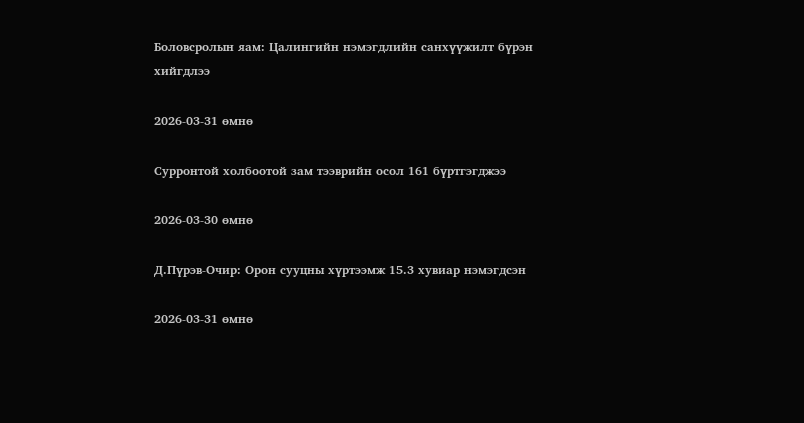Боловсролын яам: Цалингийн нэмэгдлийн санхүүжилт бүрэн хийгдлээ

2026-03-31 өмнө

Сурронтой холбоотой зам тээврийн осол 161 бүртгэгджээ

2026-03-30 өмнө

Д.Пүрэв-Очир: Орон сууцны хүртээмж 15.3 хувиар нэмэгдсэн

2026-03-31 өмнө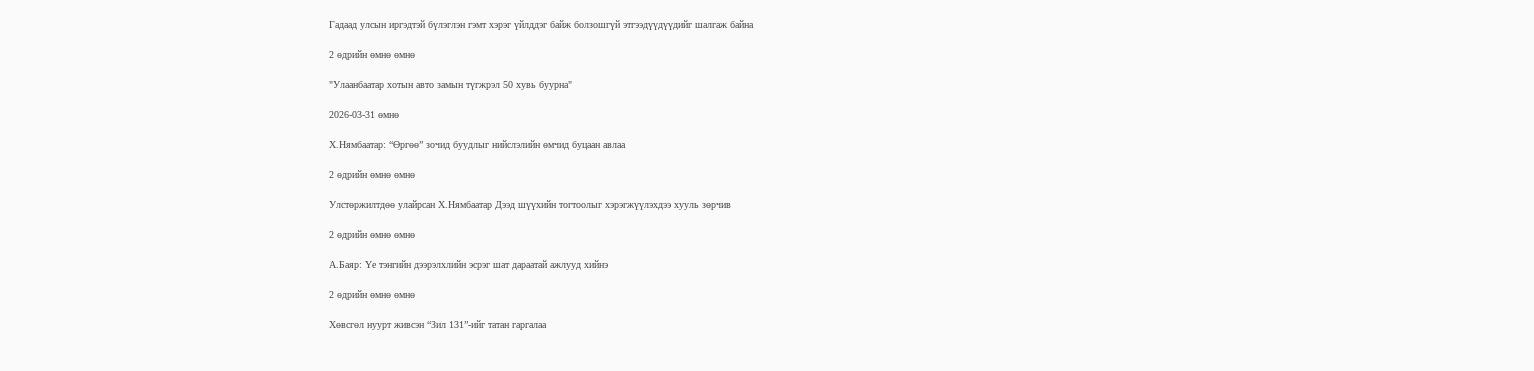Гадаад улсын иргэдтэй бүлэглэн гэмт хэрэг үйлддэг байж болзошгүй этгээдүүдүүдийг шалгаж байна

2 өдрийн өмнө өмнө

"Улаанбаатар хотын авто замын түгжрэл 50 хувь буурна"

2026-03-31 өмнө

Х.Нямбаатар: “Өргөө” зочид буудлыг нийслэлийн өмчид буцаан авлаа

2 өдрийн өмнө өмнө

Улстөржилтдөө улайрсан Х.Нямбаатар Дээд шүүхийн тогтоолыг хэрэгжүүлэхдээ хууль зөрчив

2 өдрийн өмнө өмнө

А.Баяр: Үе тэнгийн дээрэлхлийн эсрэг шат дараатай ажлууд хийнэ

2 өдрийн өмнө өмнө

Хөвсгөл нуурт живсэн “Зил 131”-ийг татан гаргалаа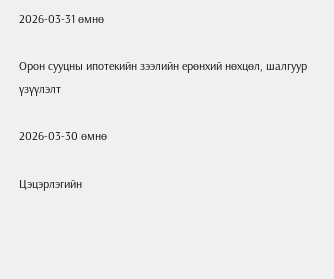2026-03-31 өмнө

Орон сууцны ипотекийн зээлийн ерөнхий нөхцөл, шалгуур үзүүлэлт

2026-03-30 өмнө

Цэцэрлэгийн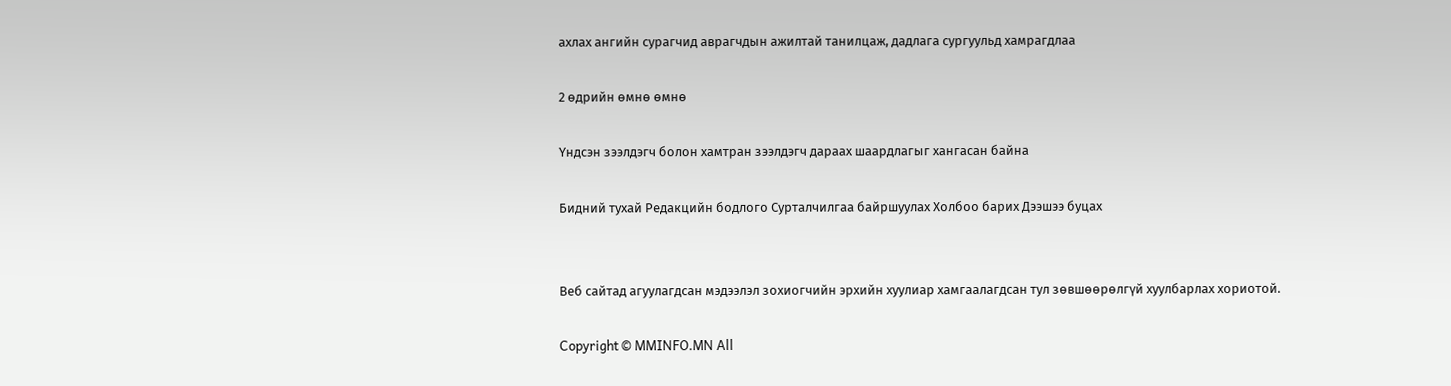ахлах ангийн сурагчид аврагчдын ажилтай танилцаж, дадлага сургуульд хамрагдлаа

2 өдрийн өмнө өмнө

Үндсэн зээлдэгч болон хамтран зээлдэгч дараах шаардлагыг хангасан байна

Бидний тухай Редакцийн бодлого Сурталчилгаа байршуулах Холбоо барих Дээшээ буцах


Веб сайтад агуулагдсан мэдээлэл зохиогчийн эрхийн хуулиар хамгаалагдсан тул зөвшөөрөлгүй хуулбарлах хориотой.

Copyright © MMINFO.MN All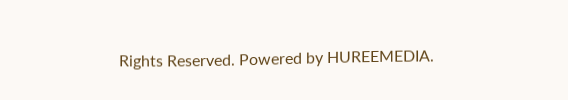Rights Reserved. Powered by HUREEMEDIA.